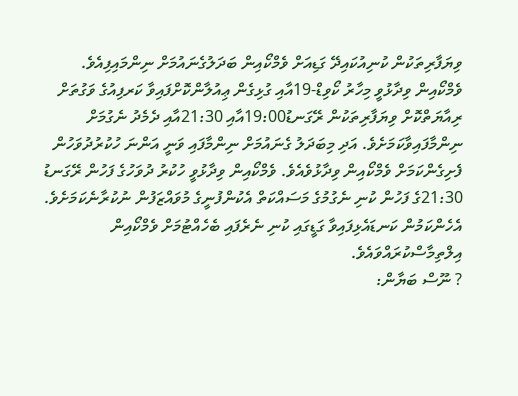ވިޔަފާރިތަކުން ކުނިއުކައިދޭ ގަޑިއަށް ވެމްކޯއިން ބަދަލުގެނައުމަށް ނިންމައިފިއެވެ.
ވެމްކޯއިން ވިދާޅުވީ މިހާރު ކޯވިޑް-19އާއި ގުޅިގެން ޢިއުލާންކޮށްފައިވާ ކަރފިއުގެ ވަގުތަށް ރިއާޔަތްކޮށް ވިޔަފާރިތަކުން ރޭގަނޑު19:00އާއި 21:30އާއި ދެމެދު ނެގުމަށް ނިންމާފައިވާކަމަށެވެ. އަދި މިބަދަލު ގެނައުމަށް ނިންމާފައި ވަނީ އަންނަ ހުކުރުދުވަހުން ފެށިގެންކަމަށް ވެމްކޯއިން ވިދާޅުވެއެވެ. ވެމްކޯއިން ވިދާޅުވީ ހުކުރު ދުވަހުގެ ފަހުން ރޭގަނޑު 21:30ގެ ފަހުން ކުނި ނެގުމުގެ މަސައްކަތް އެކުންފުނީގެ މުވައްޒަފުން ނުކުރާނެކަމަށެވެ. އެހެންކަމުން ކަނޑައެޅިފައިވާ ގަޑީގައި ކުނި ނެރެފައި ބެހެއްޓުމަށް ވެމްކޯއިން އިލްތިމާސްކުރައްވައެވެ.
? ނޫސް ބަޔާން: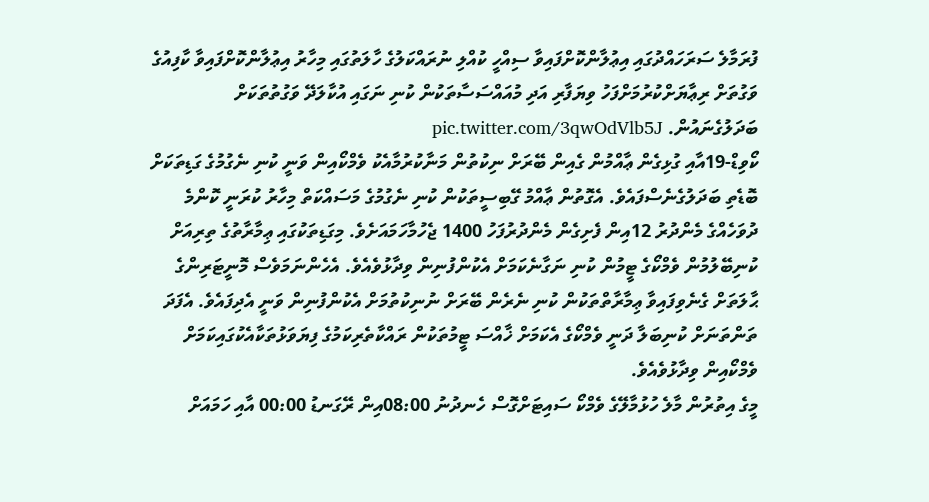ފުރަމާލެ ސަރަހައްދުގައި އިޢުލާންކޮށްފައިވާ ސިއްހީ ކުއްލި ނުރައްކަލުގެ ހާލަތުގައި މިހާރު އިޢުލާންކޮށްފައިވާ ކާފިއުގެ ވަގުތަށް ރިޢާޔަށްކުރުމަށްފަހު ވިޔަފާރި އަދި މުއައްސަސާތަކުން ކުނި ނަގައި އުކާލަދޭ ވަގުތުތަކަށް ބަދަލުގެނައުން. pic.twitter.com/3qwOdVlb5J
ކޯވިޑް-19އާއި ގުޅިގެން ޢާއްމުން ގެއިން ބޭރަށް ނިކުތުން މަނާކުރުމާއެކު ވެމްކޯއިން ވަނީ ކުނި ނެގުމުގެ ގަޑިތަކަށް ބޮޑެތި ބަދަލުގެނެސްފައެވެ. އެގޮތުން ޢާއްމު ގޭބިސީތަކުން ކުނި ނެގުމުގެ މަސައްކަތް މިހާރު ކުރަނީ ކޮންމެ ދުވަހެއްގެ މެންދުރު 12އިން ފެށިގެން މެންދުރުފަހު 1400 ޖެހުމާހަމައަށެވެ. މިގަޑިތަކުގައި ޢިމާރާތުގެ ތިރިއަށް ކުނިބޭލުމުން ވެމްކޯގެ ޓީމުން ކުނި ނަގާނެކަމަށް އެކުންފުނިން ވިދާޅުވެއެވެ. އެހެންނަމަވެސް މޮނީޓަރިންގެ ޙާލަތަށް ގެނެވިފައިވާ ޢިމާރާތްތަކުން ކުނި ނެރެން ބޭރަށް ނުނިކުތުމަށް އެކުންފުނިން ވަނީ އެދިފައެވެ. އެފަދަ ތަންތަނަށް ކުނިބަލާ ދަނީ ވެމްކޯގެ އެކަމަށް ޚާއްސަ ޓީމުތަކުން ރައްކާތެރިކަމުގެ ފިޔަވަޅުތަކާއެކުގައިކަމަށް ވެމްކޯއިން ވިދާޅުވެއެވެ.
މީގެ އިތުރުން މާލެ ހުޅުމާލޭގެ ވެމްކޯ ސައިޓަށްގޮސް ހެނދުނު 08:00އިން ރޭގަނޑު 00:00 އާއި ހަމައަށް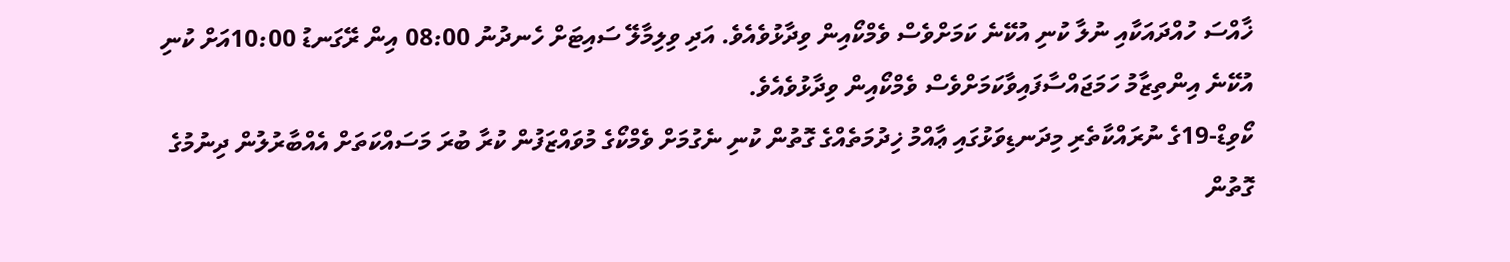ޚާއްސަ ހުއްދައަކާއި ނުލާ ކުނި އުކޭނެ ކަމަށްވެސް ވެމްކޯއިން ވިދާޅުވެއެވެ. އަދި ވިލިމާލޭ ސައިޓަށް ހެނދުނު 08:00 އިން ރޭގަނޑު 10:00އަށް ކުނި އުކޭނެ އިންތިޒާމު ހަމަޖައްސާފައިވާކަމަށްވެސް ވެމްކޯއިން ވިދާޅުވެއެވެ.
ކޯވިޑް-19ގެ ނުރައްކާތެރި މިދަނޑިވަޅުގައި ޢާއްމު ޚިދުމަތެއްގެ ގޮތުން ކުނި ނެގުމަށް ވެމްކޯގެ މުވައްޒަފުން ކުރާ ބުރަ މަސައްކަތަށް އެއްބާރުލުން ދިނުމުގެ ގޮތުން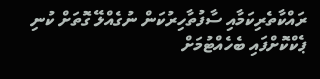ރައްކާތެރިކަމާއި ސާފުތާހިރުކަން ނުގެއްލޭ ގޮތަށް ކުނި ޕެކްކޮށްފައި ބެހެއްޓުމަށް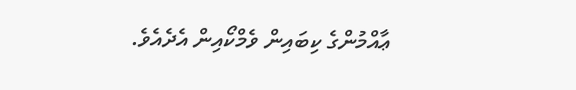ޢާއްމުންގެ ކިބައިން ވެމްކޯއިން އެދެއެވެ.